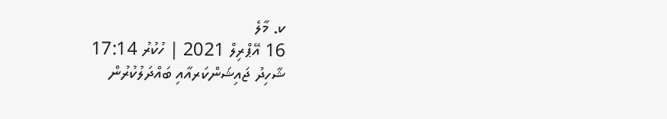ކ. މާލެ
16 އޭޕްރިލް 2021 | ހުކުރު 17:14
ޝާހިދު ޖައިޝަންކަރއާއި ބައްދަލުކުރުން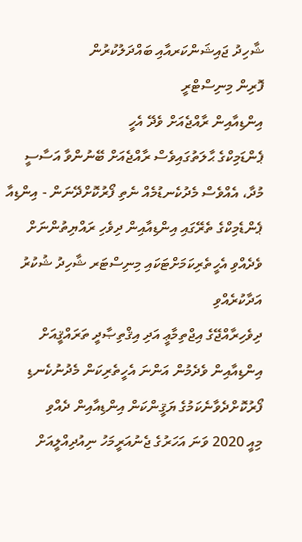ޝާހިދު ޖައިޝަންކަރއާއި ބައްދަލުކުރުން
ފޮރިން މިނިސްޓްރީ
އިންޑިއާއިން ރާއްޖެއަށް ވެދޭ އެހީ
ޕެންޑަމިކްގެ ޙާލަތުގައިވެސް ރާއްޖެއަށް ބޭނުންވާ އަސާސީ މުދާ، އެއްވެސް މެދުކެނޑުމެއް ނެތި ފޯރުކޮށްދޭނަން - އިންޑިއާ
ޕެންޑެމިކްގެ ތެރޭގައި އިންޑިއާއިން ދިވެހި ރައްޔިތުންނަށް ވެދެއްވި އެހީތެރިކަމަށްޓަކައި މިނިސްޓަރ ޝާހިދު ޝުކުރު އަދާކުރެއްވި
ދިވެހިރާއްޖޭގެ އިޖްތިމާޢީ އަދި އިޤްތިޞާދީ ތަރައްޤީއަށް އިންޑިއާއިން ވެދެމުން އަންނަ އެހީތެރިކަން މެދުނުކެނޑި ފޯރުކޮށްދެވާނެކަމުގެ ޔަޤީންކަން އިންޑިއާއިން ދެއްވި
މިއީ 2020 ވަނަ އަހަރުގެ ޖެނުއަރީމަހު ނިއުދިއްލީއަށް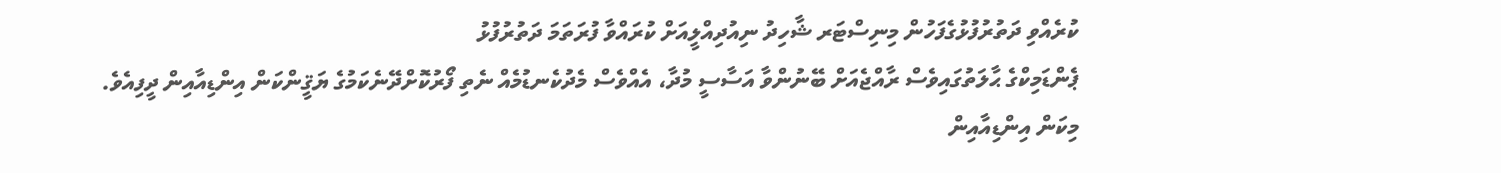ކުރެއްވި ދަތުރުފުޅުގެފަހުން މިނިސްޓަރ ޝާހިދު ނިއުދިއްލީއަށް ކުރައްވާ ފުރަތަމަ ދަތުރުފުޅު
ޕެންޑަމިކްގެ ޙާލަތުގައިވެސް ރާއްޖެއަށް ބޭނުންވާ އަސާސީ މުދާ، އެއްވެސް މެދުކެނޑުމެއް ނެތި ފޯރުކޮށްދޭނެކަމުގެ ޔަޤީންކަން އިންޑިއާއިން ދީފިއެވެ.
މިކަން އިންޑިއާއިން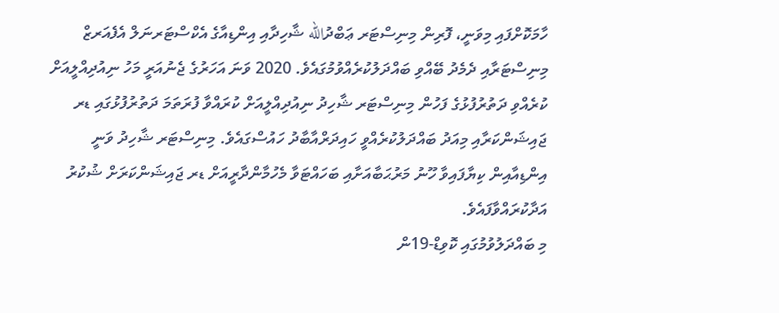ހާމަކޮށްފައި މިވަނީ، ފޮރިން މިނިސްޓަރ ޢަބްދުالله ޝާހިދާއި އިންޑިއާގެ އެކްސްޓަރނަލް އެފެއަރޒް މިނިސްޓަރާއި ދެމެދު ބޭއްވި ބައްދަލުކުރެއްވުމުގައެވެ. 2020 ވަނަ އަހަރުގެ ޖެނުއަރީ މަހު ނިއުދިއްލީއަށް ކުރެއްވި ދަތުރުފުޅުގެ ފަހުން މިނިސްޓަރ ޝާހިދު ނިއުދިއްލީއަށް ކުރައްވާ ފުރަތަމަ ދަތުރުފުޅުގައި ޑރ ޖައިޝަންކަރާއި މިއަދު ބައްދަލުކުރެއްވީ ހައިދަރްއާބާދު ހައުސްގައެވެ. މިނިސްޓަރ ޝާހިދު ވަނީ އިންޑިއާއިން ކިޔާފައިވާ ހޫނު މަރުޙަބާއަށާއި ބަހައްޓަވާ މެހުމާންދާރީއަށް ޑރ ޖައިޝަންކަރަށް ޝުކުރު އަދާކުރައްވާފައެވެ.
މި ބައްދަލުވުމުގައި ކޮވިޑް-19ން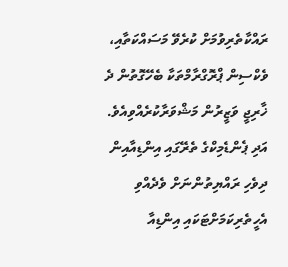ރައްކާތެރިވުމަށް ކުރެވޭ މަސައްކަތާއި، ވެކްސިން ޕްރޮގްރާމްތަކާ ބެހޭގޮތުން ދެ ޚާރިޖީ ވަޒީރުން މަޝްވަރާކުރެއްވިއެވެ. އަދި ޕެންޑެމިކްގެ ތެރޭގައި އިންޑިއާއިން ދިވެހި ރައްޔިތުންނަށް ވެދެއްވި އެހީތެރިކަމަށްޓަކައި އިންޑިއާ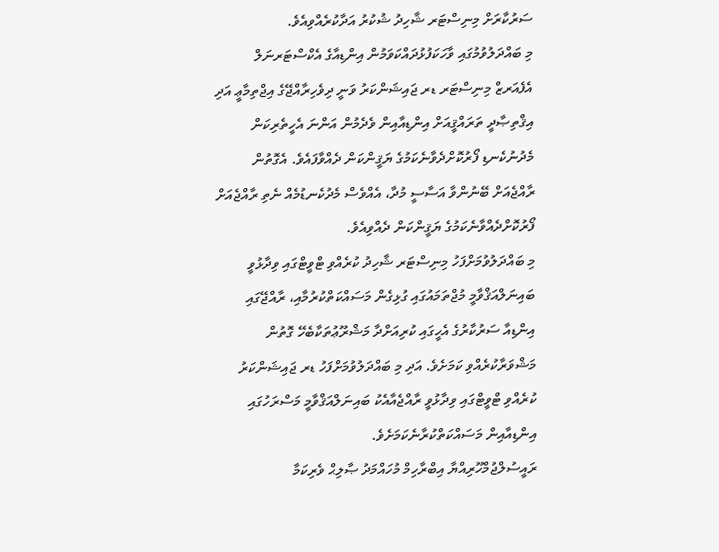ސަރުކާރަށް މިނިސްޓަރ ޝާހިދު ޝުކުރު އަދާކުރެއްވިއެވެ.
މި ބައްދަލުވުމުގައި ވާހަކަފުޅުދައްކަވަމުން އިންޑިއާގެ އެކްސްޓަރނަލް އެފެއަރޒް މިނިސްޓަރ ޑރ ޖައިޝަންކަރު ވަނީ ދިވެހިރާއްޖޭގެ އިޖްތިމާޢީ އަދި އިޤްތިޞާދީ ތަރައްޤީއަށް އިންޑިއާއިން ވެދެމުން އަންނަ އެހީތެރިކަން މެދުނުކެނޑި ފޯރުކޮށްދެވާނެކަމުގެ ޔަޤީންކަން ދެއްވާފައެވެ. އެގޮތުން ރާއްޖެއަށް ބޭނުންވާ އަސާސީ މުދާ، އެއްވެސް މެދުކެނޑުމެއް ނެތި ރާއްޖެއަށް ފޯރުކޮށްދެއްވާނެކަމުގެ ޔަޤީންކަން ދެއްވިއެވެ.
މި ބައްދަލުވުމަށްފަހު މިނިސްޓަރ ޝާހިދު ކުރެއްވި ޓްވީޓްގައި ވިދާޅުވީ ބައިނަލްއަޤްވާމީ މުޖްތަމައުގައި ގުޅިގެން މަސައްކަތްކުރުމާއި، ރާއްޖޭގައި އިންޑިއާ ސަރުކާރުގެ އެހީގައި ކުރިއަށްދާ މަޝްރޫޢުތަކާބެހޭ ގޮތުން މަޝްވަރާކުރެއްވި ކަމަށެވެ. އަދި މި ބައްދަލުވުމަށްފަހު ޑރ ޖައިޝަންކަރު ކުރެއްވި ޓްވީޓްގައި ވިދާޅުވީ ރާއްޖެއާއެކު ބައިނަލްއަޤްވާމީ މަސްރަހުގައި އިންޑިއާއިން މަސައްކަތްކުރާނެކަމަށެވެ.
ރައީސުލްޖުމްހޫރިއްޔާ އިބްރާހިމް މުހައްމަދު ޞާލިޙް ވެރިކަމާ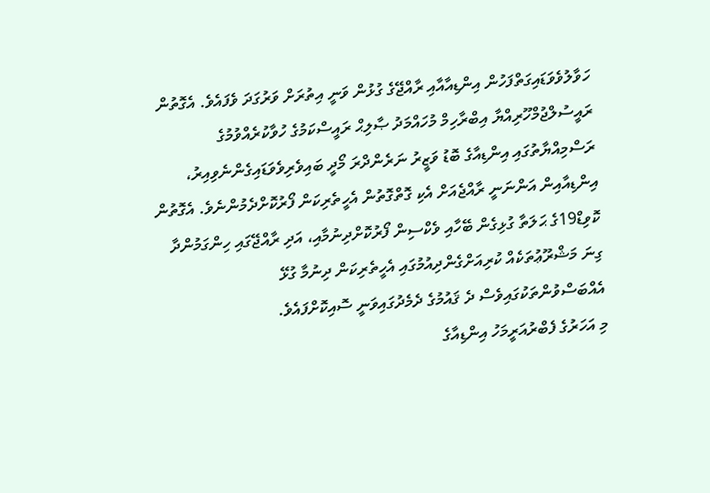ހަވާލުވެވަޑައިގަތްފަހުން އިންޑިއާއާއި ރާއްޖޭގެ ގުޅުން ވަނީ އިތުރަށް ވަރުގަދަ ވެފައެވެ. އެގޮތުން ރައީސުލްޖުމްހޫރިއްޔާ އިބްރާހިމް މުހައްމަދު ޞާލިޙް ރައީސްކަމުގެ ހުވާކުރެއްވުމުގެ ރަސްމިއްޔާތުގައި އިންޑިއާގެ ބޮޑު ވަޒީރު ނަރެންދްރަ މޯދީ ބައިވެރިވެވަޑައިގެންނެވިއިރު، އިންޑިއާއިން އަންނަނީ ރާއްޖެއަށް އެކި ގޮތްގޮތުން އެހީތެރިކަން ފޯރުކޮށްދެމުންނެވެ. އެގޮތުން ކޮވިޑް19ގެ ޙަލަތާ ގުޅިގެން ބޭހާއި ވެކްސިން ފޯރުކޮށްދިނުމާއި، އަދި ރާއްޖޭގައި ހިންގަމުންދާ ގިނަ މަޝްރޫޢުތަކެއް ކުރިއަށްގެންދިއުމުގައި އެހީތެރިކަން ދިނުމާ ގުޅޭ އެއްބަސްވުންތަކުގައިވެސް ދެ ޤައުމުގެ ދެމެދުގައިވަނީ ސޮއިކޮށްފައެވެ.
މި އަހަރުގެ ފެބްރުއަރީމަހު އިންޑިއާގެ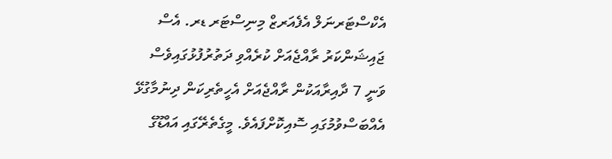އެކްސްޓަރނަލް އެފެއަރޒް މިނިސްޓަރ ޑރ. އެސް ޖައިޝަންކަރު ރާއްޖެއަށް ކުރެއްވި ދަތުރުފުޅުގައިވެސް ވަނީ 7 ދާއިރާއަކުން ރާއްޖެއަށް އެހީތެރިކަން ދިނުމާގުޅޭ އެއްބަސްވުމުގައި ސޮއިކޮށްފައެވެ. މީގެތެރޭގައި އައްޑޫގެ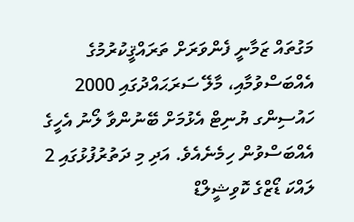މަގުތައް ޒަމާނީ ފެންވަރަށް ތަރައްޤީކުރުމުގެ އެއްބަސްވުމާއި، މާލޭ ސަރަޙައްދުގައި 2000 ހައުސިންގ ޔުނިޓް އެޅުމަށް ބޭނުންވާ ލޯނު އެހީގެ އެއްބަސްވުން ހިމެނެއެވެ. އަދި މި ދަތުރުފުޅުގައި 2 ލައްކަ ޑޯޒްގެ ކޮވިޝީލްޑް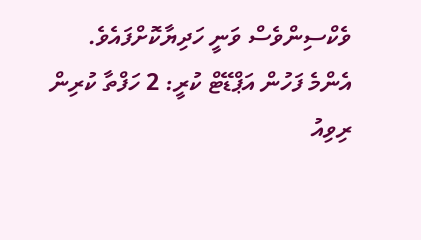ވެކްސިންވެސް ވަނީ ހަދިޔާކޮށްފައެވެ.
އެންމެ ފަހުން އަޕްޑޭޓް ކުރީ: 2 ހަފްތާ ކުރިން
ރިވިއު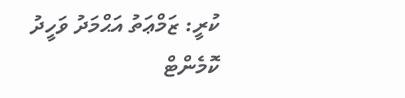ކުރީ: ޒަމްޢަތު އަޙްމަދު ވަހީދު
ކޮމެންޓް